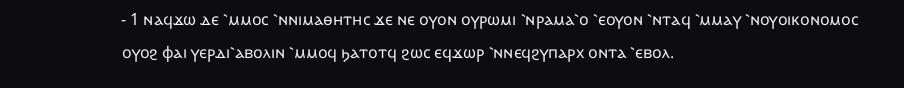- 1 ⲛⲁϥϫⲱ ⲇⲉ ⳿ⲙⲙⲟⲥ ⳿ⲛⲛⲓⲙⲁⲑⲏⲧⲏⲥ ϫⲉ ⲛⲉ ⲟⲩⲟⲛ ⲟⲩⲣⲱⲙⲓ ⳿ⲛⲣⲁⲙⲁ⳿ⲟ ⳿ⲉⲟⲩⲟⲛ ⳿ⲛⲧⲁϥ ⳿ⲙⲙⲁⲩ ⳿ⲛⲟⲩⲟⲓⲕⲟⲛⲟⲙⲟⲥ ⲟⲩⲟϩ ⲫⲁⲓ ⲩⲉⲣⲇⲓ⳿ⲁⲃⲟⲗⲓⲛ ⳿ⲙⲙⲟϥ ϧⲁⲧⲟⲧϥ ϩⲱⲥ ⲉϥϫⲱⲣ ⳿ⲛⲛⲉϥϩⲩⲡⲁⲣⲭ ⲟⲛⲧⲁ ⳿ⲉⲃⲟⲗ.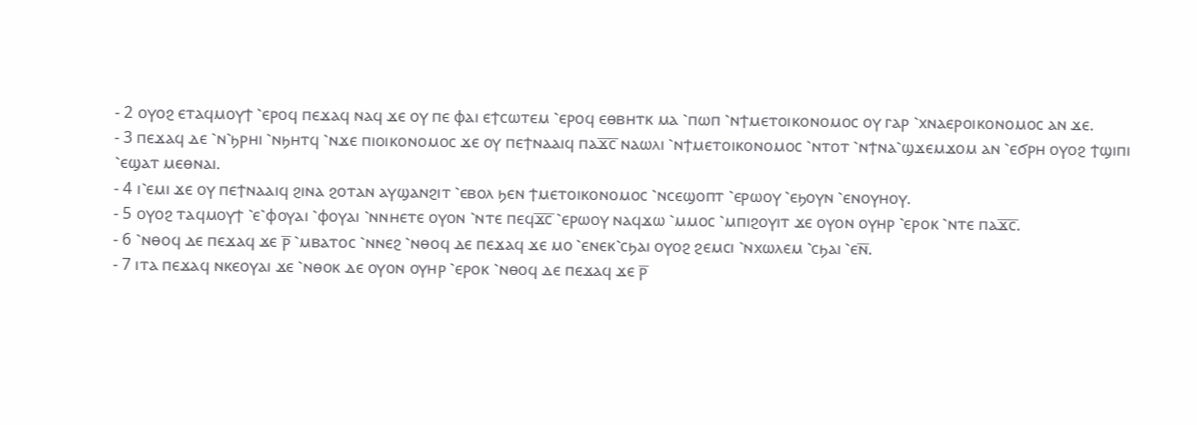- 2 ⲟⲩⲟϩ ⲉⲧⲁϥⲙⲟⲩϯ ⳿ⲉⲣⲟϥ ⲡⲉϫⲁϥ ⲛⲁϥ ϫⲉ ⲟⲩ ⲡⲉ ⲫⲁⲓ ⲉϯⲥⲱⲧⲉⲙ ⳿ⲉⲣⲟϥ ⲉⲑⲃⲏⲧⲕ ⲙⲁ ⳿ⲡⲱⲡ ⳿ⲛϯⲙⲉⲧⲟⲓⲕⲟⲛⲟⲙⲟⲥ ⲟⲩ ⲅⲁⲣ ⳿ⲭⲛⲁⲉⲣⲟⲓⲕⲟⲛⲟⲙⲟⲥ ⲁⲛ ϫⲉ.
- 3 ⲡⲉϫⲁϥ ⲇⲉ ⳿ⲛ⳿ϧⲣⲏⲓ ⳿ⲛϧⲏⲧϥ ⳿ⲛϫⲉ ⲡⲓⲟⲓⲕⲟⲛⲟⲙⲟⲥ ϫⲉ ⲟⲩ ⲡⲉϯⲛⲁⲁⲓϥ ⲡⲁϫ̅ⲥ̅ ⲛⲁⲱⲗⲓ ⳿ⲛϯⲙⲉⲧⲟⲓⲕⲟⲛⲟⲙⲟⲥ ⳿ⲛⲧⲟⲧ ⳿ⲛϯⲛⲁ⳿ϣϫⲉⲙϫⲟⲙ ⲁⲛ ⳿ⲉϭⲣⲏ ⲟⲩⲟϩ ϯϣⲓⲡⲓ ⳿ⲉϣⲁⲧ ⲙⲉⲑⲛⲁⲓ.
- 4 ⲓ⳿ⲉⲙⲓ ϫⲉ ⲟⲩ ⲡⲉϯⲛⲁⲁⲓϥ ϩⲓⲛⲁ ϩⲟⲧⲁⲛ ⲁⲩϣⲁⲛϩⲓⲧ ⳿ⲉⲃⲟⲗ ϧⲉⲛ ϯⲙⲉⲧⲟⲓⲕⲟⲛⲟⲙⲟⲥ ⳿ⲛⲥⲉϣⲟⲡⲧ ⳿ⲉⲣⲱⲟⲩ ⳿ⲉϧⲟⲩⲛ ⳿ⲉⲛⲟⲩⲏⲟⲩ.
- 5 ⲟⲩⲟϩ ⲧⲁϥⲙⲟⲩϯ ⳿ⲉ⳿ⲫⲟⲩⲁⲓ ⳿ⲫⲟⲩⲁⲓ ⳿ⲛⲛⲏⲉⲧⲉ ⲟⲩⲟⲛ ⳿ⲛⲧⲉ ⲡⲉϥϫ̅ⲥ̅ ⳿ⲉⲣⲱⲟⲩ ⲛⲁϥϫⲱ ⳿ⲙⲙⲟⲥ ⳿ⲙⲡⲓϩⲟⲩⲓⲧ ϫⲉ ⲟⲩⲟⲛ ⲟⲩⲏⲣ ⳿ⲉⲣⲟⲕ ⳿ⲛⲧⲉ ⲡⲁϫ̅ⲥ̅.
- 6 ⳿ⲛⲑⲟϥ ⲇⲉ ⲡⲉϫⲁϥ ϫⲉ ⲣ̅ ⳿ⲙⲃⲁⲧⲟⲥ ⳿ⲛⲛⲉϩ ⳿ⲛⲑⲟϥ ⲇⲉ ⲡⲉϫⲁϥ ϫⲉ ⲙⲟ ⳿ⲉⲛⲉⲕ⳿ⲥϧⲁⲓ ⲟⲩⲟϩ ϩⲉⲙⲥⲓ ⳿ⲛⲭⲱⲗⲉⲙ ⳿ⲥϧⲁⲓ ⳿ⲉⲛ̅.
- 7 ⲓⲧⲁ ⲡⲉϫⲁϥ ⲛⲕⲉⲟⲩⲁⲓ ϫⲉ ⳿ⲛⲑⲟⲕ ⲇⲉ ⲟⲩⲟⲛ ⲟⲩⲏⲣ ⳿ⲉⲣⲟⲕ ⳿ⲛⲑⲟϥ ⲇⲉ ⲡⲉϫⲁϥ ϫⲉ ⲣ̅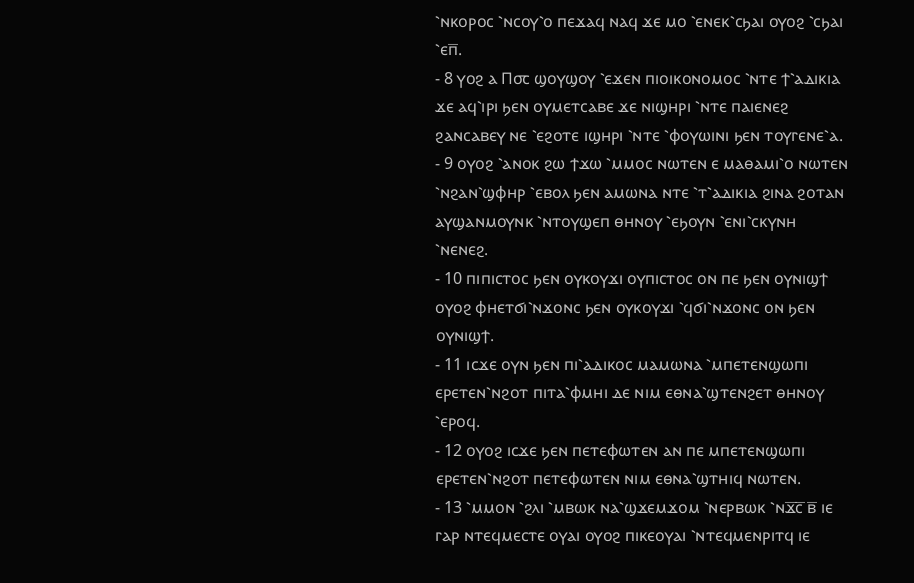⳿ⲛⲕⲟⲣⲟⲥ ⳿ⲛⲥⲟⲩ⳿ⲟ ⲡⲉϫⲁϥ ⲛⲁϥ ϫⲉ ⲙⲟ ⳿ⲉⲛⲉⲕ⳿ⲥϧⲁⲓ ⲟⲩⲟϩ ⳿ⲥϧⲁⲓ ⳿ⲉⲡ̅.
- 8 ⲩⲟϩ ⲁ Ⲡ⳪ ϣⲟⲩϣⲟⲩ ⳿ⲉϫⲉⲛ ⲡⲓⲟⲓⲕⲟⲛⲟⲙⲟⲥ ⳿ⲛⲧⲉ ϯ⳿ⲁⲇⲓⲕⲓⲁ ϫⲉ ⲁϥ⳿ⲓⲣⲓ ϧⲉⲛ ⲟⲩⲙⲉⲧⲥⲁⲃⲉ ϫⲉ ⲛⲓϣⲏⲣⲓ ⳿ⲛⲧⲉ ⲡⲁⲓⲉⲛⲉϩ ϩⲁⲛⲥⲁⲃⲉⲩ ⲛⲉ ⳿ⲉϩⲟⲧⲉ ⲓϣⲏⲣⲓ ⳿ⲛⲧⲉ ⳿ⲫⲟⲩⲱⲓⲛⲓ ϧⲉⲛ ⲧⲟⲩⲅⲉⲛⲉ⳿ⲁ.
- 9 ⲟⲩⲟϩ ⳿ⲁⲛⲟⲕ ϩⲱ ϯϫⲱ ⳿ⲙⲙⲟⲥ ⲛⲱⲧⲉⲛ ⲉ ⲙⲁⲑⲁⲙⲓ⳿ⲟ ⲛⲱⲧⲉⲛ ⳿ⲛϩⲁⲛ⳿ϣⲫⲏⲣ ⳿ⲉⲃⲟⲗ ϧⲉⲛ ⲁⲙⲱⲛⲁ ⲛⲧⲉ ⳿ⲧ⳿ⲁⲇⲓⲕⲓⲁ ϩⲓⲛⲁ ϩⲟⲧⲁⲛ ⲁⲩϣⲁⲛⲙⲟⲩⲛⲕ ⳿ⲛⲧⲟⲩϣⲉⲡ ⲑⲏⲛⲟⲩ ⳿ⲉϧⲟⲩⲛ ⳿ⲉⲛⲓ⳿ⲥⲕⲩⲛⲏ ⳿ⲛⲉⲛⲉϩ.
- 10 ⲡⲓⲡⲓⲥⲧⲟⲥ ϧⲉⲛ ⲟⲩⲕⲟⲩϫⲓ ⲟⲩⲡⲓⲥⲧⲟⲥ ⲟⲛ ⲡⲉ ϧⲉⲛ ⲟⲩⲛⲓϣϯ ⲟⲩⲟϩ ⲫⲏⲉⲧϭⲓ⳿ⲛϫⲟⲛⲥ ϧⲉⲛ ⲟⲩⲕⲟⲩϫⲓ ⳿ϥϭⲓ⳿ⲛϫⲟⲛⲥ ⲟⲛ ϧⲉⲛ ⲟⲩⲛⲓϣϯ.
- 11 ⲓⲥϫⲉ ⲟⲩⲛ ϧⲉⲛ ⲡⲓ⳿ⲁⲇⲓⲕⲟⲥ ⲙⲁⲙⲱⲛⲁ ⳿ⲙⲡⲉⲧⲉⲛϣⲱⲡⲓ ⲉⲣⲉⲧⲉⲛ⳿ⲛϩⲟⲧ ⲡⲓⲧⲁ⳿ⲫⲙⲏⲓ ⲇⲉ ⲛⲓⲙ ⲉⲑⲛⲁ⳿ϣⲧⲉⲛϩⲉⲧ ⲑⲏⲛⲟⲩ ⳿ⲉⲣⲟϥ.
- 12 ⲟⲩⲟϩ ⲓⲥϫⲉ ϧⲉⲛ ⲡⲉⲧⲉⲫⲱⲧⲉⲛ ⲁⲛ ⲡⲉ ⲙⲡⲉⲧⲉⲛϣⲱⲡⲓ ⲉⲣⲉⲧⲉⲛ⳿ⲛϩⲟⲧ ⲡⲉⲧⲉⲫⲱⲧⲉⲛ ⲛⲓⲙ ⲉⲑⲛⲁ⳿ϣⲧⲏⲓϥ ⲛⲱⲧⲉⲛ.
- 13 ⳿ⲙⲙⲟⲛ ⳿ϩⲗⲓ ⳿ⲙⲃⲱⲕ ⲛⲁ⳿ϣϫⲉⲙϫⲟⲙ ⳿ⲛⲉⲣⲃⲱⲕ ⳿ⲛϫ̅ⲥ̅ ⲃ̅ ⲓⲉ ⲅⲁⲣ ⲛⲧⲉϥⲙⲉⲥⲧⲉ ⲟⲩⲁⲓ ⲟⲩⲟϩ ⲡⲓⲕⲉⲟⲩⲁⲓ ⳿ⲛⲧⲉϥⲙⲉⲛⲣⲓⲧϥ ⲓⲉ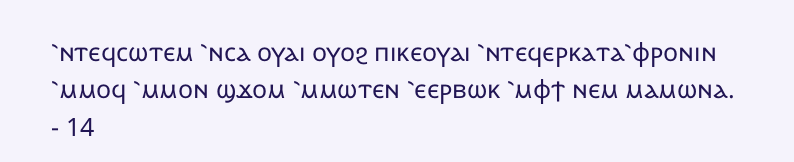⳿ⲛⲧⲉϥⲥⲱⲧⲉⲙ ⳿ⲛⲥⲁ ⲟⲩⲁⲓ ⲟⲩⲟϩ ⲡⲓⲕⲉⲟⲩⲁⲓ ⳿ⲛⲧⲉϥⲉⲣⲕⲁⲧⲁ⳿ⲫⲣⲟⲛⲓⲛ ⳿ⲙⲙⲟϥ ⳿ⲙⲙⲟⲛ ϣϫⲟⲙ ⳿ⲙⲙⲱⲧⲉⲛ ⳿ⲉⲉⲣⲃⲱⲕ ⳿ⲙⲫϯ ⲛⲉⲙ ⲙⲁⲙⲱⲛⲁ.
- 14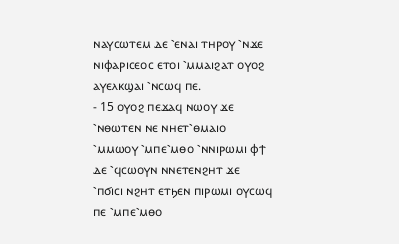ⲛⲁⲩⲥⲱⲧⲉⲙ ⲇⲉ ⳿ⲉⲛⲁⲓ ⲧⲏⲣⲟⲩ ⳿ⲛϫⲉ ⲛⲓⲫⲁⲣⲓⲥⲉⲟⲥ ⲉⲧⲟⲓ ⳿ⲙⲙⲁⲓϩⲁⲧ ⲟⲩⲟϩ ⲁⲩⲉⲗⲕϣⲁⲓ ⳿ⲛⲥⲱϥ ⲡⲉ.
- 15 ⲟⲩⲟϩ ⲡⲉϫⲁϥ ⲛⲱⲟⲩ ϫⲉ ⳿ⲛⲑⲱⲧⲉⲛ ⲛⲉ ⲛⲏⲉⲧ⳿ⲑⲙⲁⲓⲟ ⳿ⲙⲙⲱⲟⲩ ⳿ⲙⲡⲉ⳿ⲙⲑⲟ ⳿ⲛⲛⲓⲣⲱⲙⲓ ⲫϯ ⲇⲉ ⳿ϥⲥⲱⲟⲩⲛ ⲛⲛⲉⲧⲉⲛϩⲏⲧ ϫⲉ ⳿ⲡϭⲓⲥⲓ ⲛϩⲏⲧ ⲉⲧϧⲉⲛ ⲡⲓⲣⲱⲙⲓ ⲟⲩⲥⲱϥ ⲡⲉ ⳿ⲙⲡⲉ⳿ⲙⲑⲟ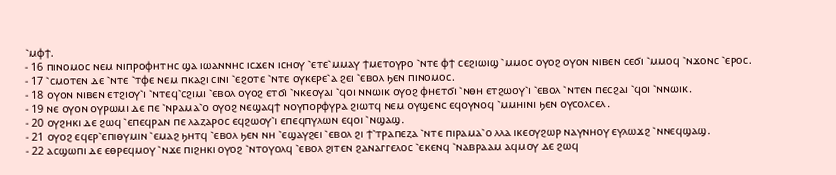⳿ⲙⲫϯ.
- 16 ⲡⲓⲛⲟⲙⲟⲥ ⲛⲉⲙ ⲛⲓⲡⲣⲟⲫⲏⲧⲏⲥ ϣⲁ ⲓⲱⲁⲛⲛⲏⲥ ⲓⲥϫⲉⲛ ⲓⲥⲏⲟⲩ ⳿ⲉⲧⲉ⳿ⲙⲙⲁⲩ ϯⲙⲉⲧⲟⲩⲣⲟ ⳿ⲛⲧⲉ ⲫϯ ⲥⲉϩⲓⲱⲓϣ ⳿ⲙⲙⲟⲥ ⲟⲩⲟϩ ⲟⲩⲟⲛ ⲛⲓⲃⲉⲛ ⲥⲉϭⲓ ⳿ⲙⲙⲟϥ ⳿ⲛϫⲟⲛⲥ ⳿ⲉⲣⲟⲥ.
- 17 ⳿ⲥⲙⲟⲧⲉⲛ ⲇⲉ ⳿ⲛⲧⲉ ⳿ⲧⲫⲉ ⲛⲉⲙ ⲡⲕⲁϩⲓ ⲥⲓⲛⲓ ⳿ⲉϩⲟⲧⲉ ⳿ⲛⲧⲉ ⲟⲩⲕⲉⲣⲉ⳿ⲁ ϩⲉⲓ ⳿ⲉⲃⲟⲗ ϧⲉⲛ ⲡⲓⲛⲟⲙⲟⲥ.
- 18 ⲟⲩⲟⲛ ⲛⲓⲃⲉⲛ ⲉⲧϩⲓⲟⲩ⳿ⲓ ⳿ⲛⲧⲉϥ⳿ⲥϩⲓⲙⲓ ⳿ⲉⲃⲟⲗ ⲟⲩⲟϩ ⲉⲧϭⲓ ⳿ⲛⲕⲉⲟⲩⲁⲓ ⳿ϥⲟⲓ ⲛⲛⲱⲓⲕ ⲟⲩⲟϩ ⲫⲏⲉⲧϭⲓ ⳿ⲛⲑⲏ ⲉⲧϩⲱⲟⲩ⳿ⲓ ⳿ⲉⲃⲟⲗ ⳿ⲛⲧⲉⲛ ⲡⲉⲥϩⲁⲓ ⳿ϥⲟⲓ ⳿ⲛⲛⲱⲓⲕ.
- 19 ⲛⲉ ⲟⲩⲟⲛ ⲟⲩⲣⲱⲙⲓ ⲇⲉ ⲡⲉ ⳿ⲛⲣⲁⲙⲁ⳿ⲟ ⲟⲩⲟϩ ⲛⲉϣⲁϥϯ ⲛⲟⲩⲡⲟⲣⲫⲩⲣⲁ ϩⲓⲱⲧϥ ⲛⲉⲙ ⲟⲩϣⲉⲛⲥ ⲉϥⲟⲩⲛⲟϥ ⳿ⲙⲙⲏⲓⲛⲓ ϧⲉⲛ ⲟⲩⲥⲟⲗⲥⲉⲗ.
- 20 ⲟⲩϩⲏⲕⲓ ⲇⲉ ϩⲱϥ ⳿ⲉⲡⲉϥⲣⲁⲛ ⲡⲉ ⲗⲁⲍⲁⲣⲟⲥ ⲉϥϩⲱⲟⲩ⳿ⲓ ⲉⲡⲉϥⲡⲩⲗⲱⲛ ⲉϥⲟⲓ ⳿ⲛϣⲁϣ.
- 21 ⲟⲩⲟϩ ⲉϥⲉⲣ⳿ⲉⲡⲓⲑⲩⲙⲓⲛ ⳿ⲉⲙⲁϩ ϧⲏⲧϥ ⳿ⲉⲃⲟⲗ ϧⲉⲛ ⲛⲏ ⳿ⲉϣⲁⲩϩⲉⲓ ⳿ⲉⲃⲟⲗ ϩⲓ ϯ⳿ⲧⲣⲁⲡⲉⲍⲁ ⳿ⲛⲧⲉ ⲡⲓⲣⲁⲙⲁ⳿ⲟ ⲗⲗⲁ ⲓⲕⲉⲟⲩϩⲱⲣ ⲛⲁⲩⲛⲏⲟⲩ ⲉⲩⲗⲱϫϩ ⳿ⲛⲛⲉϥϣⲁϣ.
- 22 ⲁⲥϣⲱⲡⲓ ⲇⲉ ⲉⲑⲣⲉϥⲙⲟⲩ ⳿ⲛϫⲉ ⲡⲓϩⲏⲕⲓ ⲟⲩⲟϩ ⳿ⲛⲧⲟⲩⲟⲗϥ ⳿ⲉⲃⲟⲗ ϩⲓⲧⲉⲛ ϩⲁⲛⲁⲅⲅⲉⲗⲟⲥ ⳿ⲉⲕⲉⲛϥ ⳿ⲛⲁⲃⲣⲁⲁⲙ ⲁϥⲙⲟⲩ ⲇⲉ ϩⲱϥ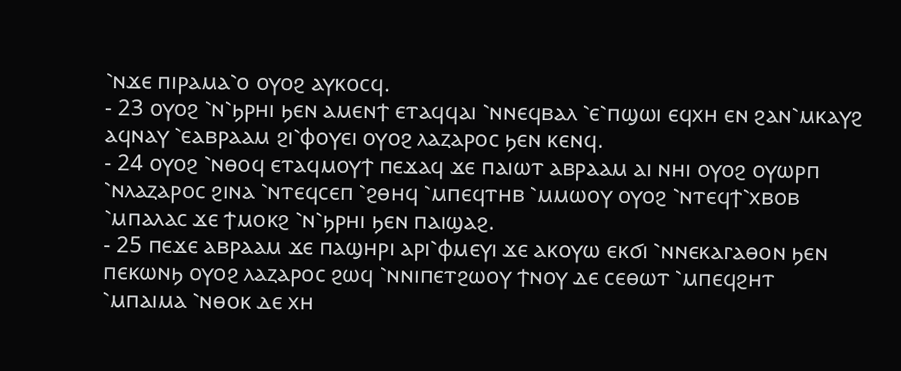⳿ⲛϫⲉ ⲡⲓⲣⲁⲙⲁ⳿ⲟ ⲟⲩⲟϩ ⲁⲩⲕⲟⲥϥ.
- 23 ⲟⲩⲟϩ ⳿ⲛ⳿ϧⲣⲏⲓ ϧⲉⲛ ⲁⲙⲉⲛϯ ⲉⲧⲁϥϥⲁⲓ ⳿ⲛⲛⲉϥⲃⲁⲗ ⳿ⲉ⳿ⲡϣⲱⲓ ⲉϥⲭⲏ ⲉⲛ ϩⲁⲛ⳿ⲙⲕⲁⲩϩ ⲁϥⲛⲁⲩ ⳿ⲉⲁⲃⲣⲁⲁⲙ ϩⲓ⳿ⲫⲟⲩⲉⲓ ⲟⲩⲟϩ ⲗⲁⲍⲁⲣⲟⲥ ϧⲉⲛ ⲕⲉⲛϥ.
- 24 ⲟⲩⲟϩ ⳿ⲛⲑⲟϥ ⲉⲧⲁϥⲙⲟⲩϯ ⲡⲉϫⲁϥ ϫⲉ ⲡⲁⲓⲱⲧ ⲁⲃⲣⲁⲁⲙ ⲁⲓ ⲛⲏⲓ ⲟⲩⲟϩ ⲟⲩⲱⲣⲡ ⳿ⲛⲗⲁⲍⲁⲣⲟⲥ ϩⲓⲛⲁ ⳿ⲛⲧⲉϥⲥⲉⲡ ⳿ϩⲑⲏϥ ⳿ⲙⲡⲉϥⲧⲏⲃ ⳿ⲙⲙⲱⲟⲩ ⲟⲩⲟϩ ⳿ⲛⲧⲉϥϯ⳿ⲭⲃⲟⲃ ⳿ⲙⲡⲁⲗⲁⲥ ϫⲉ ϯⲙⲟⲕϩ ⳿ⲛ⳿ϧⲣⲏⲓ ϧⲉⲛ ⲡⲁⲓϣⲁϩ.
- 25 ⲡⲉϫⲉ ⲁⲃⲣⲁⲁⲙ ϫⲉ ⲡⲁϣⲏⲣⲓ ⲁⲣⲓ⳿ⲫⲙⲉⲩⲓ ϫⲉ ⲁⲕⲟⲩⲱ ⲉⲕϭⲓ ⳿ⲛⲛⲉⲕⲁⲅⲁⲑⲟⲛ ϧⲉⲛ ⲡⲉⲕⲱⲛϧ ⲟⲩⲟϩ ⲗⲁⲍⲁⲣⲟⲥ ϩⲱϥ ⳿ⲛⲛⲓⲡⲉⲧϩⲱⲟⲩ ϯⲛⲟⲩ ⲇⲉ ⲥⲉⲑⲱⲧ ⳿ⲙⲡⲉϥϩⲏⲧ ⳿ⲙⲡⲁⲓⲙⲁ ⳿ⲛⲑⲟⲕ ⲇⲉ ⲭⲏ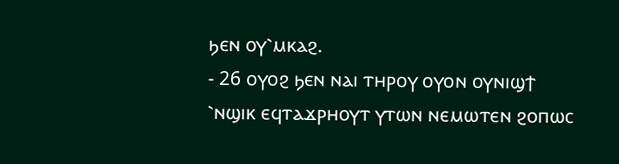ϧⲉⲛ ⲟⲩ⳿ⲙⲕⲁϩ.
- 26 ⲟⲩⲟϩ ϧⲉⲛ ⲛⲁⲓ ⲧⲏⲣⲟⲩ ⲟⲩⲟⲛ ⲟⲩⲛⲓϣϯ ⳿ⲛϣⲓⲕ ⲉϥⲧⲁϫⲣⲏⲟⲩⲧ ⲩⲧⲱⲛ ⲛⲉⲙⲱⲧⲉⲛ ϩⲟⲡⲱⲥ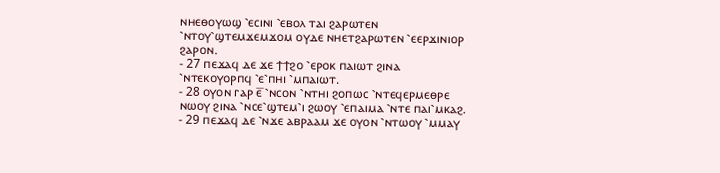ⲛⲏⲉⲑⲟⲩⲱϣ ⳿ⲉⲥⲓⲛⲓ ⳿ⲉⲃⲟⲗ ⲧⲁⲓ ϩⲁⲣⲱⲧⲉⲛ ⳿ⲛⲧⲟⲩ⳿ϣⲧⲉⲙϫⲉⲙϫⲟⲙ ⲟⲩⲇⲉ ⲛⲏⲉⲧϩⲁⲣⲱⲧⲉⲛ ⳿ⲉⲉⲣϫⲓⲛⲓⲟⲣ ϩⲁⲣⲟⲛ.
- 27 ⲡⲉϫⲁϥ ⲇⲉ ϫⲉ ϯϯϩⲟ ⳿ⲉⲣⲟⲕ ⲡⲁⲓⲱⲧ ϩⲓⲛⲁ ⳿ⲛⲧⲉⲕⲟⲩⲟⲣⲡϥ ⳿ⲉ⳿ⲡⲏⲓ ⳿ⲙⲡⲁⲓⲱⲧ.
- 28 ⲟⲩⲟⲛ ⲅⲁⲣ ⲉ̅ ⳿ⲛⲥⲟⲛ ⳿ⲛⲧⲏⲓ ϩⲟⲡⲱⲥ ⳿ⲛⲧⲉϥⲉⲣⲙⲉⲑⲣⲉ ⲛⲱⲟⲩ ϩⲓⲛⲁ ⳿ⲛⲥⲉ⳿ϣⲧⲉⲙ⳿ⲓ ϩⲱⲟⲩ ⳿ⲉⲡⲁⲓⲙⲁ ⳿ⲛⲧⲉ ⲡⲁⲓ⳿ⲙⲕⲁϩ.
- 29 ⲡⲉϫⲁϥ ⲇⲉ ⳿ⲛϫⲉ ⲁⲃⲣⲁⲁⲙ ϫⲉ ⲟⲩⲟⲛ ⳿ⲛⲧⲱⲟⲩ ⳿ⲙⲙⲁⲩ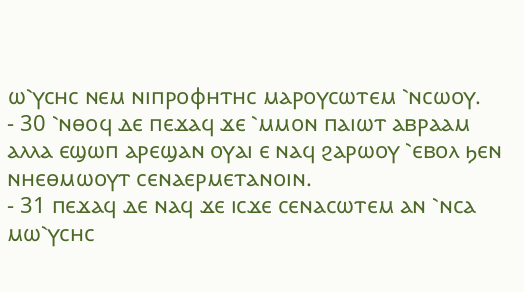ⲱ⳿ⲩⲥⲏⲥ ⲛⲉⲙ ⲛⲓⲡⲣⲟⲫⲏⲧⲏⲥ ⲙⲁⲣⲟⲩⲥⲱⲧⲉⲙ ⳿ⲛⲥⲱⲟⲩ.
- 30 ⳿ⲛⲑⲟϥ ⲇⲉ ⲡⲉϫⲁϥ ϫⲉ ⳿ⲙⲙⲟⲛ ⲡⲁⲓⲱⲧ ⲁⲃⲣⲁⲁⲙ ⲁⲗⲗⲁ ⲉϣⲱⲡ ⲁⲣⲉϣⲁⲛ ⲟⲩⲁⲓ ⲉ ⲛⲁϥ ϩⲁⲣⲱⲟⲩ ⳿ⲉⲃⲟⲗ ϧⲉⲛ ⲛⲏⲉⲑⲙⲱⲟⲩⲧ ⲥⲉⲛⲁⲉⲣⲙⲉⲧⲁⲛⲟⲓⲛ.
- 31 ⲡⲉϫⲁϥ ⲇⲉ ⲛⲁϥ ϫⲉ ⲓⲥϫⲉ ⲥⲉⲛⲁⲥⲱⲧⲉⲙ ⲁⲛ ⳿ⲛⲥⲁ ⲙⲱ⳿ⲩⲥⲏⲥ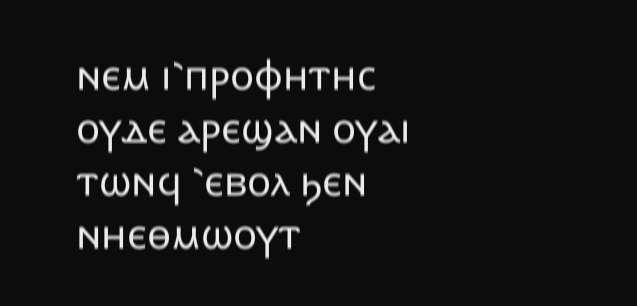ⲛⲉⲙ ⲓ⳿ⲡⲣⲟⲫⲏⲧⲏⲥ ⲟⲩⲇⲉ ⲁⲣⲉϣⲁⲛ ⲟⲩⲁⲓ ⲧⲱⲛϥ ⳿ⲉⲃⲟⲗ ϧⲉⲛ ⲛⲏⲉⲑⲙⲱⲟⲩⲧ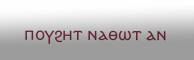ⲡⲟⲩϩⲏⲧ ⲛⲁⲑⲱⲧ ⲁⲛ